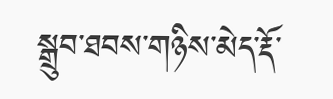སྒྲུབ་ཐབས་གཉིས་མེད་རྡོ་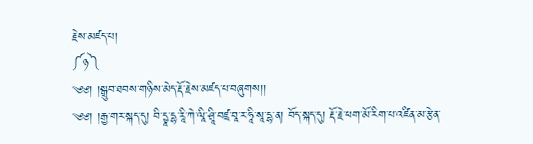རྗེས་མཛད་པ།
༼ཉ༽
༄༅། །སྒྲུབ་ཐབས་གཉིས་མེད་རྡོ་རྗེས་མཛད་པ་བཞུགས།།
༄༅། །རྒྱ་གར་སྐད་དུ། བི་དྱཱ་དྷ་རཱི་ཀེ་ལཱི་ཤྲཱི་བཛྲ་བཱ་ར་ཧཱི་སཱ་དྷ་ན། བོད་སྐད་དུ། རྡོ་རྗེ་ཕག་མོ་རིག་པ་འཛིན་མ་རྩེན་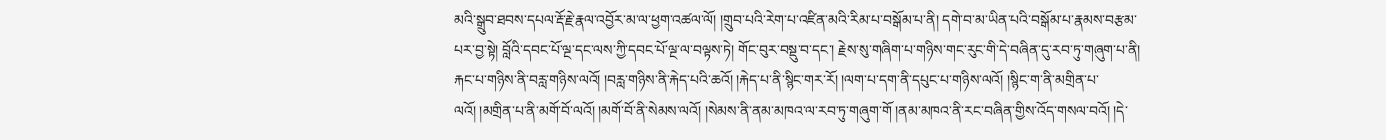མའི་སྒྲུབ་ཐབས་དཔལ་རྡོ་རྗེ་རྣལ་འབྱོར་མ་ལ་ཕྱག་འཚལ་ལོ། །གྲུབ་པའི་རེག་པ་འཛིན་མའི་རིམ་པ་བསྒོམ་པ་ནི། དགེ་བ་མ་ཡིན་པའི་བསྒོམ་པ་རྣམས་བརྩམ་པར་བྱ་སྟེ། བློའི་དབང་པོ་ལྔ་དང་ལས་ཀྱི་དབང་པོ་ལྔ་ལ་བལྟས་ཏེ། གོང་བུར་བསྡུ་བ་དང་། རྗེས་སུ་གཞིག་པ་གཉིས་གང་རུང་གི་དེ་བཞིན་དུ་རབ་ཏུ་གཞུག་པ་ནི། རྐང་པ་གཉིས་ནི་བརླ་གཉིས་ལའོ། །བརླ་གཉིས་ནི་རྐེད་པའི་ཆའོ། །རྐེད་པ་ནི་སྙིང་གར་རོ། །ལག་པ་དག་ནི་དཔུང་པ་གཉིས་ལའོ། །སྙིང་ག་ནི་མགྲིན་པ་ལའོ། །མགྲིན་པ་ནི་མགོ་བོ་ལའོ། །མགོ་བོ་ནི་སེམས་ལའོ། །སེམས་ནི་ནམ་མཁའ་ལ་རབ་ཏུ་གཞུག་གོ །ནམ་མཁའ་ནི་རང་བཞིན་གྱིས་འོད་གསལ་བའོ། །དེ་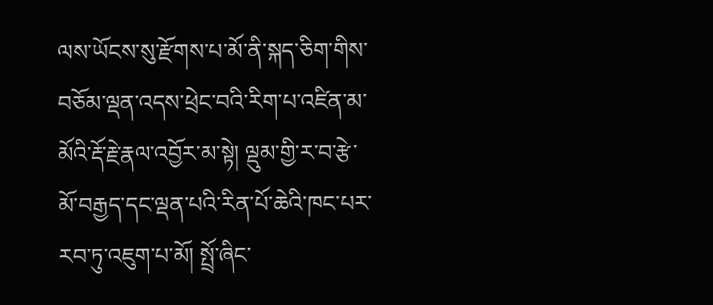ལས་ཡོངས་སུ་རྫོགས་པ་མོ་ནི་སྐད་ཅིག་གིས་བཅོམ་ལྡན་འདས་ཕྲེང་བའི་རིག་པ་འཛིན་མ་མོའི་རྡོ་རྗེ་རྣལ་འབྱོར་མ་སྟེ། ལྡུམ་གྱི་ར་བ་རྩེ་མོ་བརྒྱད་དང་ལྡན་པའི་རིན་པོ་ཆེའི་ཁང་པར་རབ་ཏུ་འཇུག་པ་མོ། སྤྲོ་ཞིང་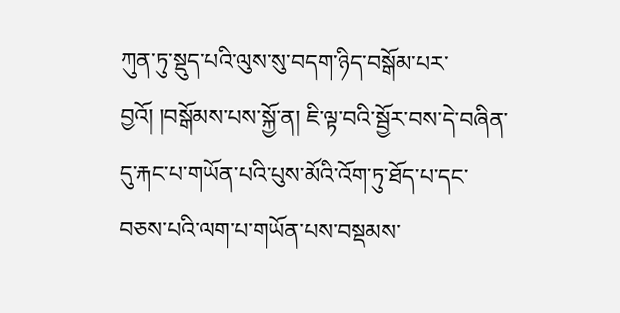ཀུན་ཏུ་སྡུད་པའི་ལུས་སུ་བདག་ཉིད་བསྒོམ་པར་བྱའོ། །བསྒོམས་པས་སྐྱོ་ན། ཇི་ལྟ་བའི་སྦྱོར་བས་དེ་བཞིན་དུ་རྐང་པ་གཡོན་པའི་པུས་མོའི་འོག་ཏུ་ཐོད་པ་དང་བཅས་པའི་ལག་པ་གཡོན་པས་བསྡམས་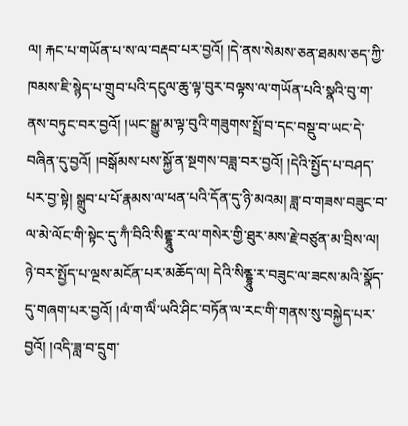ལ། རྐང་པ་གཡོན་པ་ས་ལ་བརྡབ་པར་བྱའོ། །དེ་ནས་སེམས་ཅན་ཐམས་ཅད་ཀྱི་ཁམས་ཇི་སྙེད་པ་གྲུབ་པའི་དངུལ་ཆུ་ལྟ་བུར་བལྟས་ལ་གཡོན་པའི་སྣའི་བུ་ག་ནས་བཏུང་བར་བྱའོ། །ཡང་སྒྱུ་མ་ལྟ་བུའི་གཟུགས་སྤྲོ་བ་དང་བསྡུ་བ་ཡང་དེ་བཞིན་དུ་བྱའོ། །བསྒོམས་པས་སྐྱོ་ན་སྔགས་བཟླ་བར་བྱའོ། །དེའི་སྤྱོད་པ་བཤད་པར་བྱ་སྟེ། སྒྲུབ་པ་པོ་རྣམས་ལ་ཕན་པའི་དོན་དུ་ཉི་མའམ། ཟླ་བ་གཟས་བཟུང་བ་ལ་མེ་ལོང་གི་སྟེང་དུ་ཀྃ་བིའི་སིནྡྷཱུ་ར་ལ་གསེར་གྱི་ཐུར་མས་རྗེ་བཙུན་མ་བྲིས་ལ། ཉེ་བར་སྤྱོད་པ་ལྔས་མངོན་པར་མཆོད་ལ། དེའི་སིནྡྷཱུ་ར་བཟུང་ལ་ཟངས་མའི་སྣོད་དུ་གཞག་པར་བྱའོ། །ལཾ་ག་ལིཾ་ཡའི་ཤིང་བཏོན་ལ་རང་གི་གནས་སུ་བསྐྱེད་པར་བྱའོ། །འདི་ཟླ་བ་དྲུག་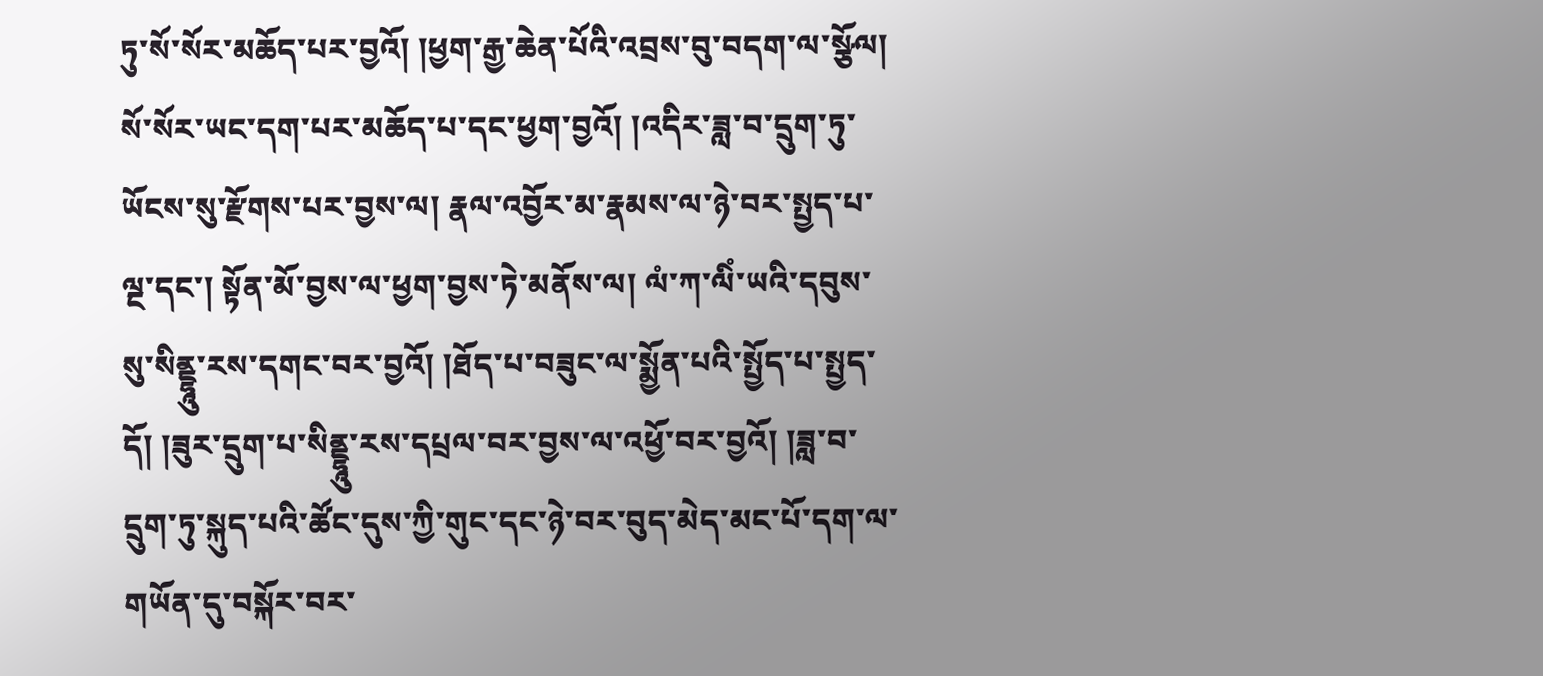ཏུ་སོ་སོར་མཆོད་པར་བྱའོ། །ཕྱག་རྒྱ་ཆེན་པོའི་འབྲས་བུ་བདག་ལ་སྩོལ། སོ་སོར་ཡང་དག་པར་མཆོད་པ་དང་ཕྱག་བྱའོ། །འདིར་ཟླ་བ་དྲུག་ཏུ་ཡོངས་སུ་རྫོགས་པར་བྱས་ལ། རྣལ་འབྱོར་མ་རྣམས་ལ་ཉེ་བར་སྤྱད་པ་ལྔ་དང་། སྟོན་མོ་བྱས་ལ་ཕྱག་བྱས་ཏེ་མནོས་ལ། ལཾ་ཀ་ལིཾ་ཡའི་དབུས་སུ་སིནྡྷཱུ་རས་དགང་བར་བྱའོ། །ཐོད་པ་བཟུང་ལ་སྨྱོན་པའི་སྤྱོད་པ་སྤྱད་དོ། །ཟུར་དྲུག་པ་སིནྡྷཱུ་རས་དཔྲལ་བར་བྱས་ལ་འཕྱོ་བར་བྱའོ། །ཟླ་བ་དྲུག་ཏུ་སྐུད་པའི་ཚོང་དུས་ཀྱི་གུང་དང་ཉེ་བར་བུད་མེད་མང་པོ་དག་ལ་གཡོན་དུ་བསྐོར་བར་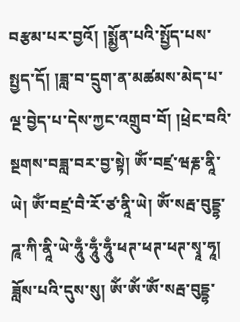བརྩམ་པར་བྱའོ། །སྨྱོན་པའི་སྤྱོད་པས་སྤྱད་དོ། །ཟླ་བ་དྲུག་ན་མཚམས་མེད་པ་ལྔ་བྱེད་པ་དེས་ཀྱང་འགྲུབ་བོ། །ཕྲེང་བའི་སྔགས་བཟླ་བར་བྱ་སྟེ། ཨོཾ་བཛྲ་ཝརྞ་ནཱི་ཡེ། ཨོཾ་བཛྲ་བཻ་རོ་ཙ་ནཱི་ཡེ། ཨོཾ་སརྦ་བུདྡྷ་ཌཱ་ཀི་ནཱི་ཡེ་ཧཱུྃ་ཧཱུྃ་ཧཱུྃ་ཕཊ་ཕཊ་ཕཊ་སྭཱ་ཧཱ། ཟློས་པའི་དུས་སུ། ཨོཾ་ཨོཾ་ཨོཾ་སརྦ་བུདྡྷ་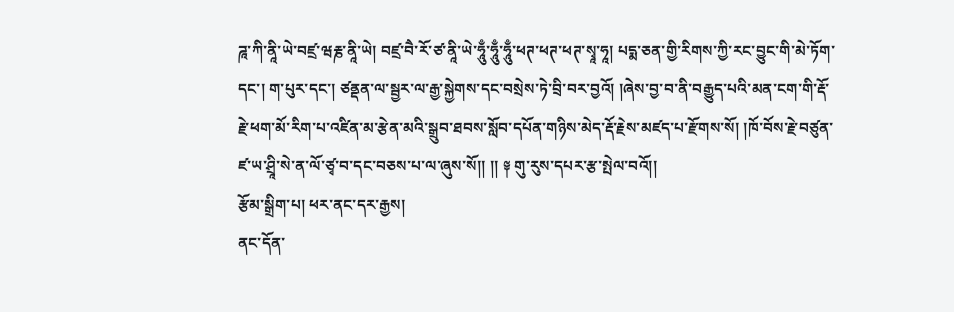ཌཱ་ཀི་ནཱི་ཡེ་བཛྲ་ཝརྞ་ནཱི་ཡེ། བཛྲ་བཻ་རོ་ཙ་ནཱི་ཡེ་ཧཱུྃ་ཧཱུྃ་ཧཱུྃ་ཕཊ་ཕཊ་ཕཊ་སྭཱ་ཧཱ། པདྨ་ཅན་གྱི་རིགས་ཀྱི་རང་བྱུང་གི་མེ་ཏོག་དང་། ག་པུར་དང་། ཙནྡན་ལ་སྦྱར་ལ་རྒྱ་སྐྱེགས་དང་བསྲེས་ཏེ་བྲི་བར་བྱའོ། །ཞེས་བྱ་བ་ནི་བརྒྱུད་པའི་མན་ངག་གི་རྡོ་རྗེ་ཕག་མོ་རིག་པ་འཛིན་མ་རྩེན་མའི་སྒྲུབ་ཐབས་སློབ་དཔོན་གཉིས་མེད་རྡོ་རྗེས་མཛད་པ་རྫོགས་སོ། །ཁོ་བོས་རྗེ་བཙུན་ཛ་ཡ་ཤྲཱི་སེ་ན་ལོ་ཙྭ་བ་དང་བཅས་པ་ལ་ཞུས་སོ།། །། ༈ གུ་རུས་དཔར་རྩ་སྤེལ་བའོ།།
རྩོམ་སྒྲིག་པ། ཕར་ནང་དར་རྒྱས།
ནང་དོན་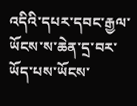འདིའི་དཔར་དབང་རྒྱལ་ཡོངས་ས་ཆེན་དྲ་བར་ཡོད་པས་ཡོངས་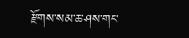རྫོགས་སམ་ཆ་ཤས་གང་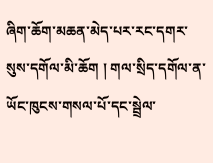ཞིག་ཆོག་མཆན་མེད་པར་རང་དགར་སུས་དགོལ་མི་ཆོག ། གལ་སྲིད་དགོལ་ན་ཡོང་ཁུངས་གསལ་པོ་དང་སྦྲེལ་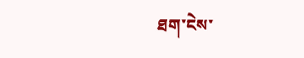ཐག་ངེས་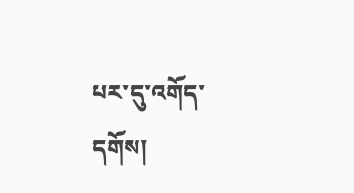པར་དུ་འགོད་དགོས།